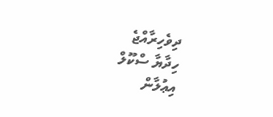ދިވެހިރާއްޖެ
ހިދާޔާ ސްކޫލް
އިޢުލާން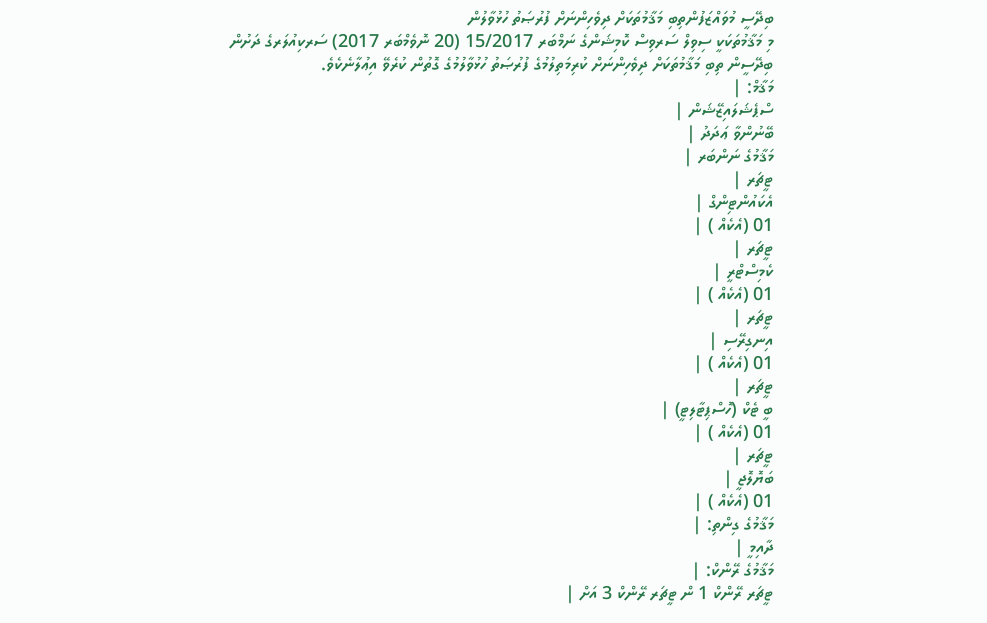ބިދޭސީ މުވައްޒަފުންތިބި މަޤާމުތަކަށް ދިވެހިންނަށް ފުރުޞަތު ހުޅުވާލުން
މި މަޤާމުތަކަކީ ސިވިލް ސަރވިސް ކޮމިޝަންގެ ނަމްބަރ 15/2017 (20 ނޮވެމްބަރ 2017) ސަރކިއުލަރގެ ދަށުން ބިދޭސީން ތިބި މަޤާމުތަކަށް ދިވެހިންނަށް ކުރިމަތިލުމުގެ ފުރުޞަތު ހުޅުވާލުމުގެ ގޮތުން ކުރެވޭ އިޢުލާނެކެވެ.
މަޤާމް: |
ސްޕެޝަލައިޒޭޝަން |
ބޭނުންވާ ޢަދަދު |
މަޤާމުގެ ނަންބަރ |
ޓީޗަރ |
އެކައުންޓިންގް |
01 (އެކެއް ) |
ޓީޗަރ |
ކެމިސްޓްރީ |
01 (އެކެއް ) |
ޓީޗަރ |
އިނގިރޭސި |
01 (އެކެއް ) |
ޓީޗަރ |
ބީ ޓެކް (ހޮސްޕިޓާލިޓީ) |
01 (އެކެއް ) |
ޓީޗަރ |
ބަޔޮލޮޖީ |
01 (އެކެއް ) |
މަޤާމުގެ ގިންތި: |
ދާއިމީ |
މަޤާމުގެ ރޭންކް: |
ޓީޗަރ ރޭންކް 1 ން ޓީޗަރ ރޭންކް 3 އަށް |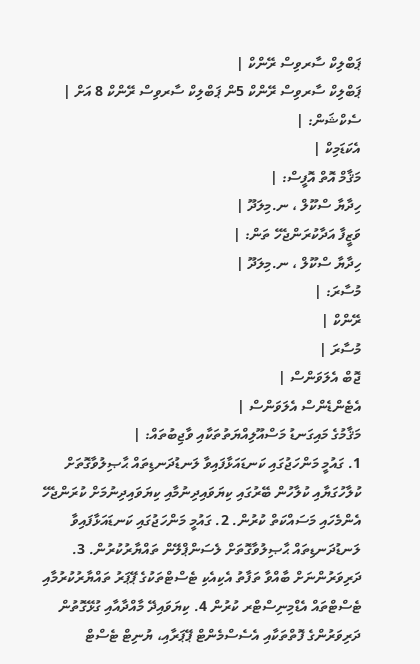ޕަބްލިކް ސާރވިސް ރޭންކް |
ޕަބްލިކް ސާރވިސް ރޭންކް 5ން ޕަބްލިކް ސާރވިސް ރޭންކް 8 އަށް |
ސެކްޝަން: |
އެކަޑަމިކް |
މަޤާމް އޮތް އޮފީސް: |
ހިދާޔާ ސްކޫލް ، ނ.މިލަދޫ |
ވަޒީފާ އަދާކުރަންޖެހޭ ތަން: |
ހިދާޔާ ސްކޫލް ، ނ.މިލަދޫ |
މުސާރަ: |
ރޭންކް |
މުސާރަ |
ޖޮބް އެލަވަންސް |
އެޓެންޑެންސް އެލަވަންސް |
މަޤާމުގެ މައިގަނޑު މަސްއޫލިއްޔަތުތަކާއި ވާޖިބުތައް: |
1. ގައުމީ މަންހަޖުގައި ކަނޑައަޅާފައިވާ ލަނޑުދަނޑިތައް ޙާޞިލުވާގޮތަށް ކުލާހުގަޔާއި ކުލާހުން ބޭރުގައި ކިޔަވައިދިނުމާއި ކިޔަވައިދިނުމަށް ކުރަންޖެހޭ އެންމެހައި މަސައްކަތް ކުރުން. 2. ގައުމީ މަންހަޖުގައި ކަނޑައަޅާފައިވާ ލަނޑުދަނޑިތައް ޙާޞިލުވާގޮތަށް ލެސަންޕްލޭން ތައްޔާރުކުރުން. 3. ދަރިވަރުންނަށް ބާއްވާ ތަފާތު އެކިއެކި ޓެސްޓްތަކުގެ ޕޭޕަރު ތައްޔާރުކުރުމާއި ޓެސްޓްތައް އެޑްމިނިސްޓްރ ކުރުން 4. ކިޔަވައިދޭ މާއްދާއާއި ގުޅޭގޮތުން ދަރިވަރުންގެ ފޮތްތަކާއި އެސެސްމެންޓް ޕޭޕަރާއި، ޔުނިޓް ޓެސްޓް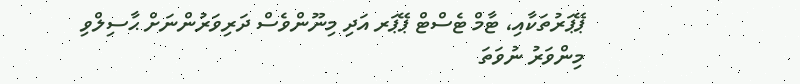ޕޭޕަރުތަކާއި، ޓާމް ޓެސްޓް ޕޭޕަރ އަދި މިނޫންވެސް ދަރިވަރުންނަށް ޙާސިލްވި މިންވަރު ނުވަތަ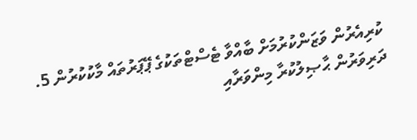ކުރިއެރުން ވަޒަންކުރުމަށް ބާއްވާ ޓެސްޓްތަކުގެ ޕޭޕަރުތައް މާކުކުރުން 5. ދަރިވަރުން ޙާޞިލުކުރާ މިންވަރާއި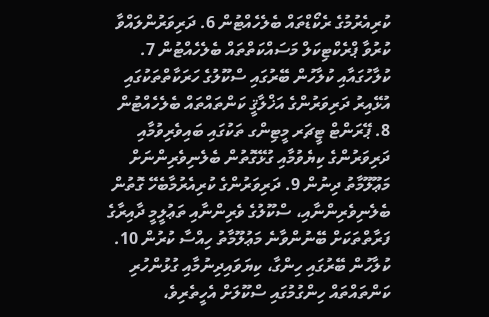ކުރިއެރުމުގެ ރެކޯޑްތައް ބެލެހެއްޓުން 6. ދަރިވަރުންލައްވާ ކުރުވާ ޕްރެކްޓިކަލް މަސައްކަތްތައް ބެލެހެއްޓުން 7. ކުލާހުގައާއި ކުލާހުން ބޭރުގައި ސްކޫލުގެ ހަރަކާތްތަކުގައި އުޅޭއިރު ދަރިވަރުންގެ އަޚްލާޤީ ކަންތައްތައް ބެލެހެއްޓުން 8. ޕޭރަންޓް ޓީޗަރ މީޓިންގ ތަކުގައި ބައިވެރިވުމާއި ދަރިވަރުންގެ ކިޔެވުމާއި ގުޅޭގޮތުން ބެލެނިވެރިންނަށް މަޢޫލޫމާތު ދިނުން 9. ދަރިވަރުންގެ ކުރިއެރުމާބެހޭ ގޮތުން ބެލެނިވެރިންނާއި، ސްކޫލުގެ ވެރިންނާއި ތަޢުލީމީ ދާއިރާގެ ފަރާތްތަކަށް ބޭނުންވާނެ މަޢުލޫމާތު ހިއްސާ ކުރުން 10. ކުލާހުން ބޭރުގައި ހިންގާ، ކިޔަވައިދިނުމާއި ގުޅުންހުރި ކަންތައްތައް ހިންގުމުގައި ސްކޫލަށް އެހީތެރިވެ،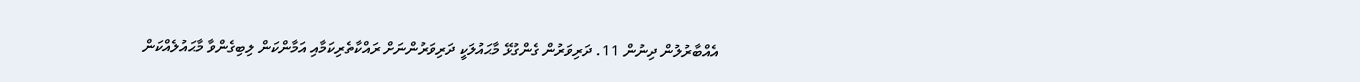އެއްބާރުލުން ދިނުން 11. ދަރިވަރުން ގެންގުޅޭ މާޙައުލަކީ ދަރިވަރުންނަށް ރައްކާތެރިކަމާއި އަމާންކަން ލިބިގެންވާ މާޙައުލެއްކަން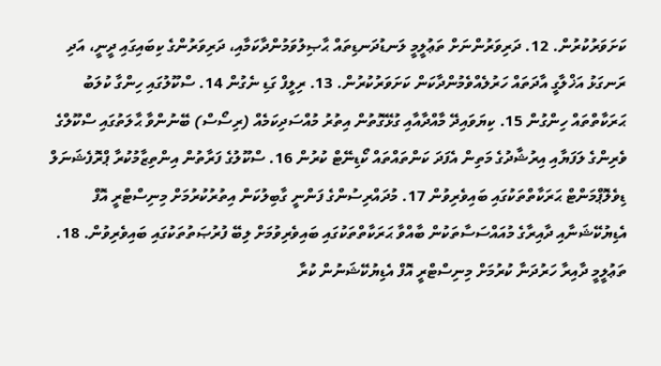ކަށަވަރުކުރުން. 12. ދަރިވަރުންނަށް ތަޢުލީމީ ލަނޑުދަނޑިތައް ޙާޞިލުވަމުންދާކަމާއި، ދަރިވަރުންގެ ކިބައިގައި ދީނީ، އަދި ރަނގަޅު އަޚްލާގީ އާދަތައް ހަރުލެއްވެމުންދާކަން ކަށަވަރުކުރުން. 13. ރިލީފް ގަޑި ނެގުން 14. ސްކޫލުގައި ހިންގާ ކުލަބު ޙަރަކާތްތައް ހިންގުން 15. ކިޔަވައިދޭ މާއްދާއާއި ގުޅޭގޮތުން އިތުރު މުއްސަދިކަމެއް (ރިސޯސް) ބޭނުންވާ ޙާލަތުގައި ސްކޫލްގެ ވެރިންގެ ލަފަޔާއި އިރުޝާދުގެ މަތިން އެފަދަ ކަންތައްތައް ކޯޑިނޭޓް ކުރުން 16. ސްކޫލުގެ ފަރާތުން އިންތިޒާމުކުރާ ޕްރޮފެޝަނަލް ޑިވެލޮޕްމަންޓް ޙަރަކާތްތަކުގައި ބައިވެރިވުން 17. މުދައްރިސުންގެ ފަންނީ ގާބިލުކަން އިތުރުކުރުމަށް މިނިސްޓްރީ އޮފް އެޑިޔުކޭޝަނާއި ދާއިރާގެ މުއައްސަސާތަކުން ބާއްވާ ޙަރަކާތްތަކުގައި ބައިވެރިވުމަށް ލިބޭ ފުރުޞަތުތަކުގައި ބައިވެރިވުން. 18. ތަޢުލީމީ ދާއިރާ ހަރުދަނާ ކުރުމަށް މިނިސްޓްރީ އޮފް އެޑިޔުކޭޝަނުން ކުރާ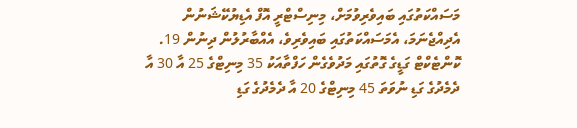މަސައްކަތުގައި ބައިވެރިވުމަށް، މިނިސްޓްރީ އޮފް އެޑިޔުކޭޝަނުން އެދިއްޖެނަމަ، އެމަސައްކަތުގައި ބައިވެރިވެ، އެއްބާރުލުން ދިނުން 19. ކޮންޓެކްޓް ގަޑީގެ ގޮތުގައި މަދުވެގެން ހަފްތާއަކު 35 މިނިޓްގެ 25 އާ 30 އާ ދެމެދުގެ ގަޑި ނުވަތަ 45 މިނިޓްގެ 20 އާ ދެމެދުގެ ގަޑި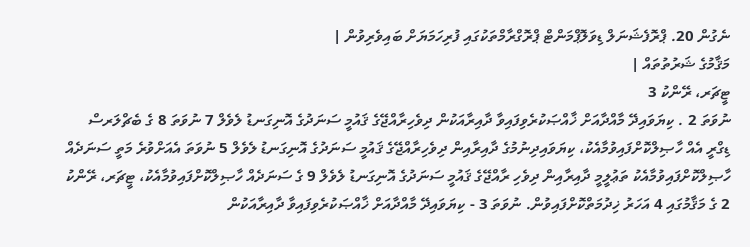ނެގުން 20. ޕްރޮފެޝަނަލް ޑިވަލޮޕްމަންޓް ޕްރޮގްރާމްތަކުގައި ފުރިހަމަޔަށް ބައިވެރިވުން |
މަޤާމުގެ ޝަރުތުތައް |
ޓީޗަރ، ރޭންކު 3
ނުވަތަ 2 . ކިޔަވައިދޭ މާއްދާއަށް ޚާއްޞަކުރެވިފައިވާ ދާއިރާއަކުން ދިވެހިރާއްޖޭގެ ޤައުމީ ސަނަދުގެ އޮނިގަނޑު ލެވެލް 7 ނުވަތަ 8 ގެ ބެޗްލަރސް ޑިގްރީ އެއް ހާޞިލްކޮށްފައިވުމާއެކު، ކިޔަވައިދިނުމުގެ ދާއިރާއިން ދިވެހިރާއްޖޭގެ ޤައުމީ ސަނަދުގެ އޮނިގަނޑު ލެވެލް 5 ނުވަތަ އެއަށްވުރެ މަތީ ސަނަދެއް ހާޞިލްކޮށްފައިވުމާއެކު ތަޢުލީމީ ދާއިރާއިން ދިވެހި ރާއްޖޭގެ ޤައުމީ ސަނަދުގެ އޮނިގަނޑު ލެވެލް 9 ގެ ސަނަދެއް ހާޞިލްކޮށްފައިވުމާއެކު، ޓީޗަރ، ރޭންކު 2 ގެ މަޤާމުގައި 4 އަހަރު ޚިދުމަތްކޮށްފައިވުން. ނުވަތަ 3 - ކިޔަވައިދޭ މާއްދާއަށް ޚާއްޞަކުރެވިފައިވާ ދާއިރާއަކުން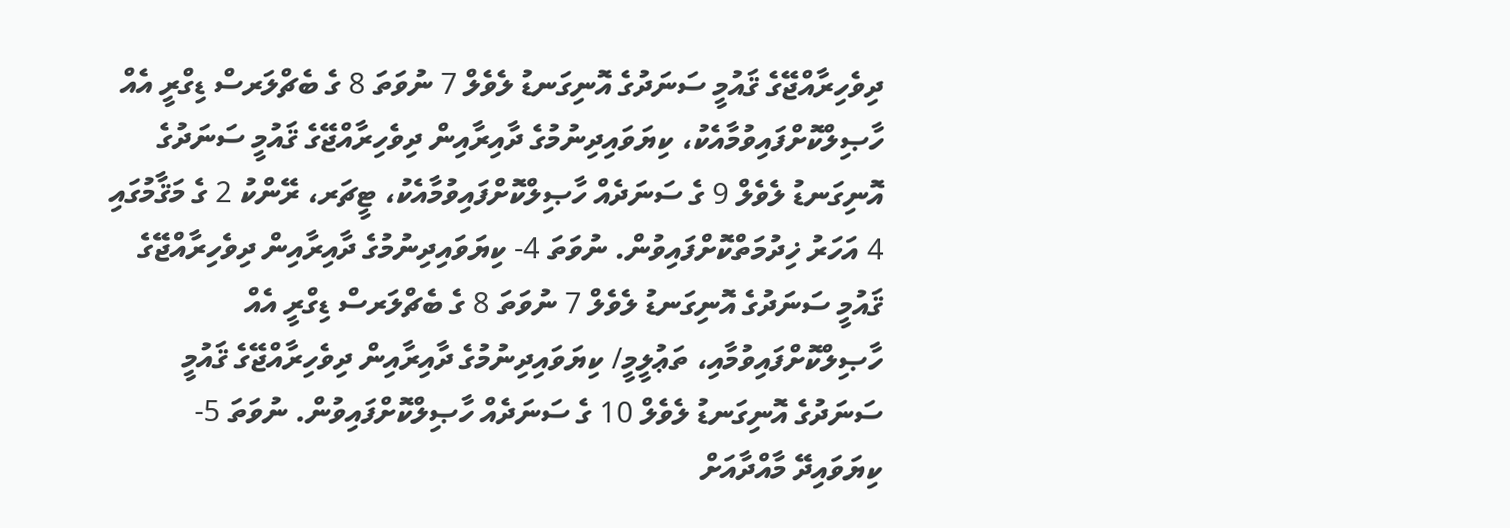ދިވެހިރާއްޖޭގެ ޤައުމީ ސަނަދުގެ އޮނިގަނޑު ލެވެލް 7 ނުވަތަ 8 ގެ ބެޗްލަރސް ޑިގްރީ އެއް ހާޞިލްކޮށްފައިވުމާއެކު، ކިޔަވައިދިނުމުގެ ދާއިރާއިން ދިވެހިރާއްޖޭގެ ޤައުމީ ސަނަދުގެ އޮނިގަނޑު ލެވެލް 9 ގެ ސަނަދެއް ހާޞިލްކޮށްފައިވުމާއެކު، ޓީޗަރ، ރޭންކު 2 ގެ މަޤާމުގައި 4 އަހަރު ޚިދުމަތްކޮށްފައިވުން. ނުވަތަ 4- ކިޔަވައިދިނުމުގެ ދާއިރާއިން ދިވެހިރާއްޖޭގެ ޤައުމީ ސަނަދުގެ އޮނިގަނޑު ލެވެލް 7 ނުވަތަ 8 ގެ ބެޗްލަރސް ޑިގްރީ އެއް ހާޞިލްކޮށްފައިވުމާއި، ތަޢުލީމީ/ ކިޔަވައިދިނުމުގެ ދާއިރާއިން ދިވެހިރާއްޖޭގެ ޤައުމީ ސަނަދުގެ އޮނިގަނޑު ލެވެލް 10 ގެ ސަނަދެއް ހާޞިލްކޮށްފައިވުން. ނުވަތަ 5- ކިޔަވައިދޭ މާއްދާއަށް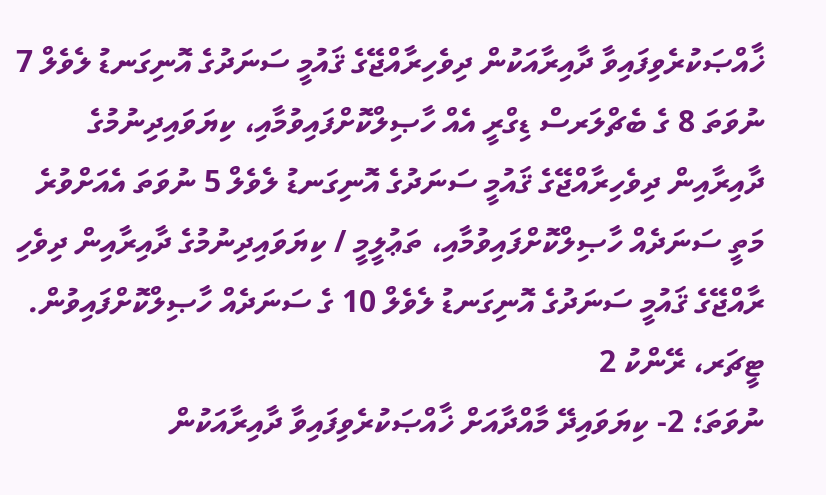ޚާއްޞަކުރެވިފައިވާ ދާއިރާއަކުން ދިވެހިރާއްޖޭގެ ޤައުމީ ސަނަދުގެ އޮނިގަނޑު ލެވެލް 7 ނުވަތަ 8 ގެ ބެޗްލަރސް ޑިގްރީ އެއް ހާޞިލްކޮށްފައިވުމާއި، ކިޔަވައިދިނުމުގެ ދާއިރާއިން ދިވެހިރާއްޖޭގެ ޤައުމީ ސަނަދުގެ އޮނިގަނޑު ލެވެލް 5 ނުވަތަ އެއަށްވުރެ މަތީ ސަނަދެއް ހާޞިލްކޮށްފައިވުމާއި، ތަޢުލީމީ / ކިޔަވައިދިނުމުގެ ދާއިރާއިން ދިވެހި ރާއްޖޭގެ ޤައުމީ ސަނަދުގެ އޮނިގަނޑު ލެވެލް 10 ގެ ސަނަދެއް ހާޞިލްކޮށްފައިވުން. ޓީޗަރ، ރޭންކު 2
ނުވަތަ؛ 2- ކިޔަވައިދޭ މާއްދާއަށް ޚާއްޞަކުރެވިފައިވާ ދާއިރާއަކުން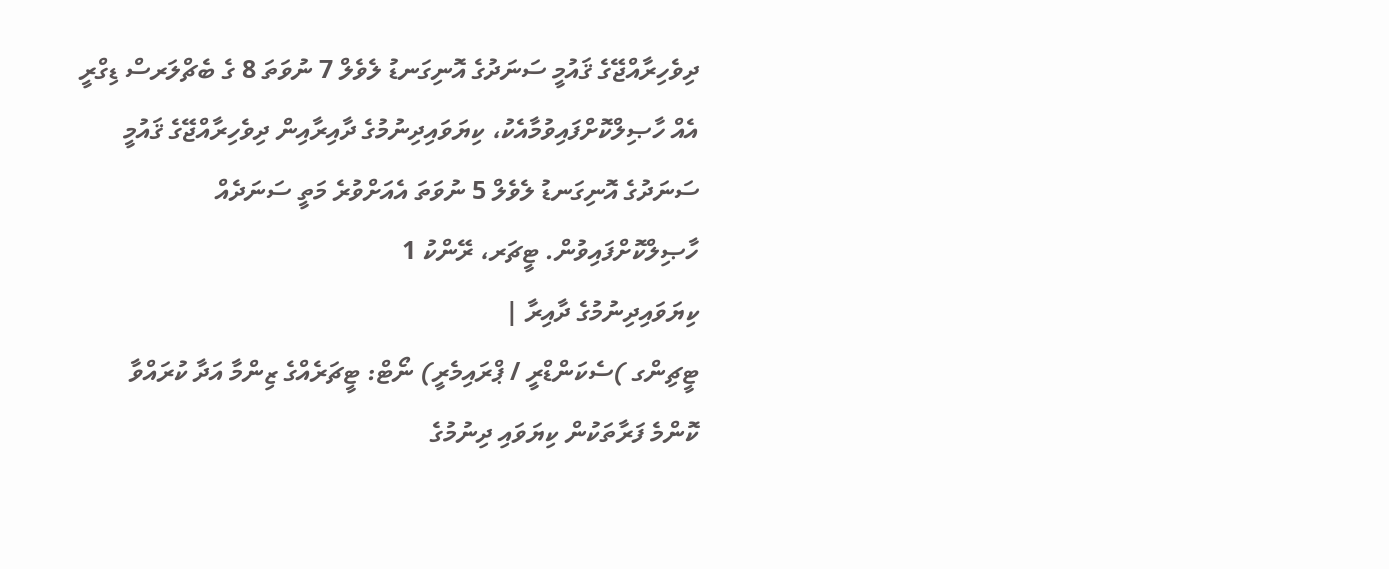ދިވެހިރާއްޖޭގެ ޤައުމީ ސަނަދުގެ އޮނިގަނޑު ލެވެލް 7 ނުވަތަ 8 ގެ ބެޗްލަރސް ޑިގްރީ އެއް ހާޞިލްކޮށްފައިވުމާއެކު، ކިޔަވައިދިނުމުގެ ދާއިރާއިން ދިވެހިރާއްޖޭގެ ޤައުމީ ސަނަދުގެ އޮނިގަނޑު ލެވެލް 5 ނުވަތަ އެއަށްވުރެ މަތީ ސަނަދެއް ހާޞިލްކޮށްފައިވުން. ޓީޗަރ، ރޭންކު 1
ކިޔަވައިދިނުމުގެ ދާއިރާ |
ޓީޗިންގ )ސެކަންޑްރީ / ޕްރައިމެރީ) ނޯޓް: ޓީޗަރެއްގެ ޒިންމާ އަދާ ކުރައްވާ ކޮންމެ ފަރާތަކުން ކިޔަވައި ދިނުމުގެ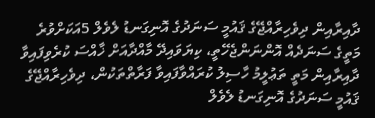ދާއިރާއިން ދިވެހިރާއްޖޭގެ ޤައުމީ ސަނަދުގެ އޮނިގަނޑު ލެވެލް 5އަކަށްވުރެ މަތީގެ ސަނަދެއް އޮންނަންޖެހޭތީ، ކިޔަވައިދޭ މާއްދާއަށް ޚާއްސަ ކުރެވިފައިވާ ދާއިރާއިން މަތީ ތަޢުލީމު ހާސިލު ކުރައްވާފައިވާ ފަރާތްތަކުން، ދިވެހިރާއްޖޭގެ ޤައުމީ ސަނަދުގެ އޮނިގަނޑު ލެވެލް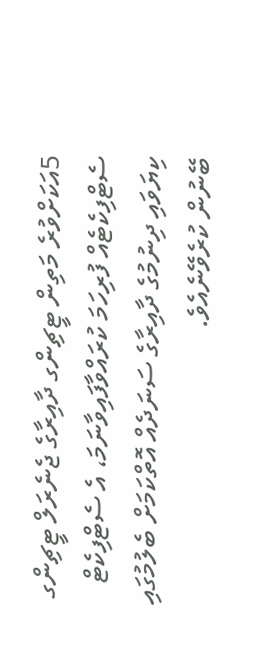5އަކަށްވުރެ މަތިން ޓީޗިންގ ދާއިރާގެ ޖެނެރަލް ޓީޗިންގ ސެޓްފިކެޓެއް ފުރިހަމަ ކުރައްވާފައިވާނަމަ، އެ ސެޓްފިކެޓް ކިޔަވައި ދިނުމުގެ ދާއިރާގެ ސަނަދެއް އޮތްކަމަށް ބެލުމުގައި ބޭނުން ކުރެވޭނެއެވެ.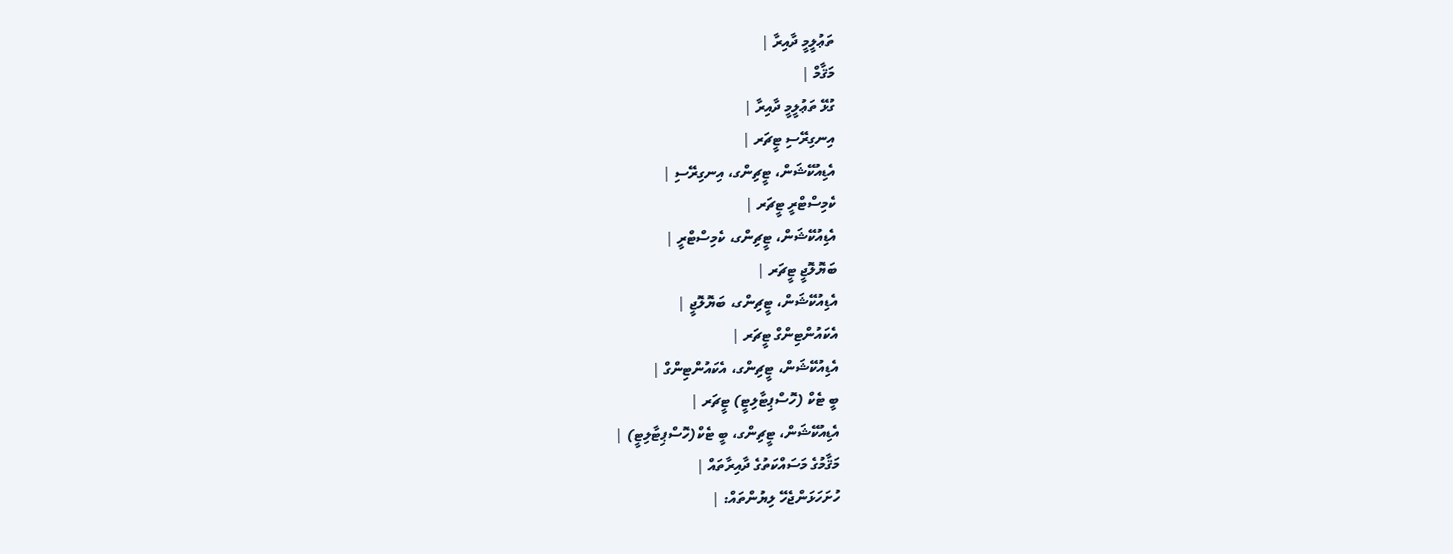ތަޢުލީމީ ދާއިރާ |
މަޤާމް |
ގުޅޭ ތަޢުލީމީ ދާއިރާ |
އިނގިރޭސި ޓީޗަރ |
އެޑިއުކޭޝަން، ޓީޗިންގ، އިނގިރޭސި |
ކެމިސްޓްރީ ޓީޗަރ |
އެޑިއުކޭޝަން، ޓީޗިންގ، ކެމިސްޓްރީ |
ބަޔޮލޮޖީ ޓީޗަރ |
އެޑިއުކޭޝަން، ޓީޗިންގ، ބަޔޮލޮޖީ |
އެކައުންޓިންގް ޓީޗަރ |
އެޑިއުކޭޝަން، ޓީޗިންގ، އެކައުންޓިންގް |
ބީ ޓެކް (ހޮސްޕިޓާލިޓީ) ޓީޗަރ |
އެޑިއުކޭޝަން، ޓީޗިންގ، ބީ ޓެކް(ހޮސްޕިޓާލިޓީ) |
މަޤާމުގެ މަސައްކަތުގެ ދާއިރާތައް |
ހުށަހަޅަންޖެހޭ ލިޔުންތައް: |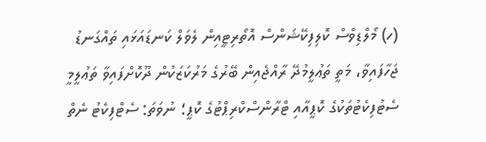(ހ) މޯލްޑިވްސް ކޮލިފިކޭޝަންސް އޮތޯރިޓީއިން ލެވަލް ކަނޑައަޅައި ތައްގަނޑު ޖަހާފައިވާ، މަތީ ތަޢުލީމުދޭ ރާއްޖެއިން ބޭރުގެ މަރުކަޒަކުން ދޫކޮށްފައިވާ ތަޢުލީމީ ސެޓުފިކެޓުތަކުގެ ކޮޕީއާއި ޓްރާންސްކްރިޕްޓުގެ ކޮޕީ؛ ނުވަތަ: ސެޓްފިކެޓު ނެތް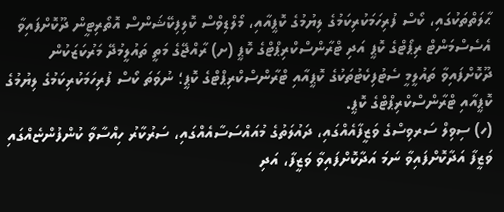ޙާލަތްތަކުގައި، ކޯސް ފުރިހަމަކުރިކަމުގެ ލިޔުމުގެ ކޮޕީއާއި، މޯލްޑިވްސް ކޮލިފިކޭޝަންސް އޮތޯރިޓީން ދޫކޮށްފައިވާ އެސެސްމަންޓް ރިޕޯޓްގެ ކޮޕީ އަދި ޓްރާންސްކްރިޕްޓްގެ ކޮޕީ (ށ) ރާއްޖޭގެ މަތީ ތައުލީމުދޭ މަރުކަޒަކުން ދޫކޮށްފައިވާ ތައުލީމީ ސެޓުފިކެޓުތަކުގެ ކޮޕީއާއި ޓްރާންސްކްރިޕްޓްގެ ކޮޕީ؛ ނުވަތަ ކޯސް ފުރިހަމަކުރިކަމުގެ ލިޔުމުގެ ކޮޕީއާއި ޓްރާންސްކްރިޕްޓްގެ ކޮޕީ.
(ހ) ސިވިލް ސަރވިސްގެ ވަޒީފާއެއްގައި، ދައުލަތުގެ މުއައްސަސާއެއްގައި، ސަރުކާރު ހިއްސާވާ ކުންފުންޏެއްގައި ވަޒީފާ އަދާކޮށްފައިވާ ނަމަ އަދާކޮށްފައިވާ ވަޒީފާ، އަދި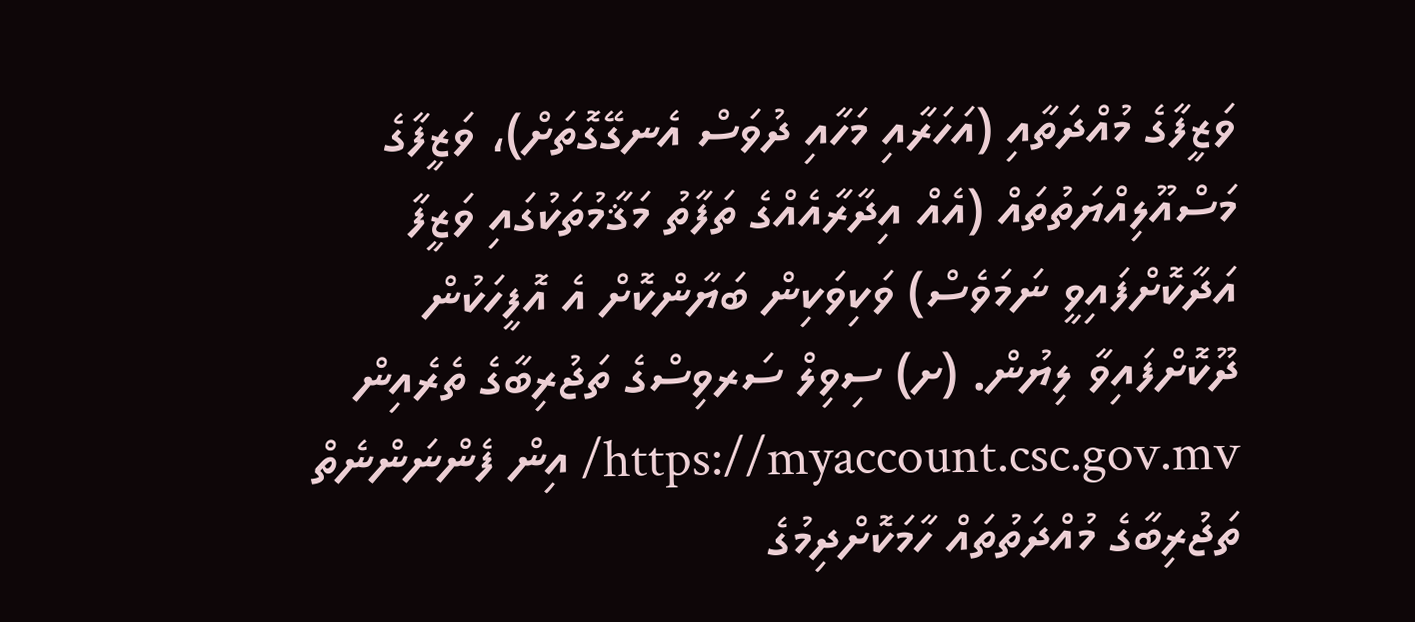ވަޒީފާގެ މުއްދަތާއި (އަހަރާއި މަހާއި ދުވަސް އެނގޭގޮތަށް)، ވަޒީފާގެ މަސްއޫލިއްޔަތުތައް (އެއް އިދާރާއެއްގެ ތަފާތު މަޤާމުތަކުގައި ވަޒީފާ އަދާކޮށްފައިވީ ނަމަވެސް) ވަކިވަކިން ބަޔާންކޮށް އެ އޮފީހަކުން ދޫކޮށްފައިވާ ލިޔުން. (ށ) ސިވިލް ސަރވިސްގެ ތަޖުރިބާގެ ތެރެއިން https://myaccount.csc.gov.mv/ އިން ފެންނަންނެތް ތަޖުރިބާގެ މުއްދަތުތައް ހާމަކޮށްދިމުގެ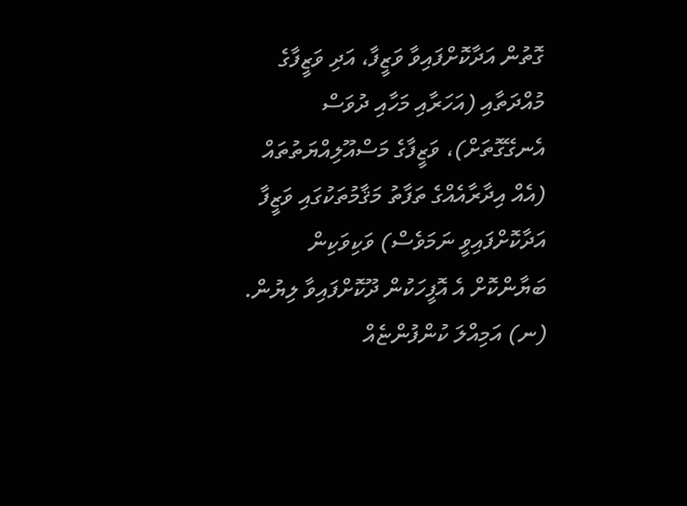ގޮތުން އަދާކޮށްފައިވާ ވަޒީފާ، އަދި ވަޒީފާގެ މުއްދަތާއި (އަހަރާއި މަހާއި ދުވަސް އެނގޭގޮތަށް)، ވަޒީފާގެ މަސްއޫލިއްޔަތުތައް (އެއް އިދާރާއެއްގެ ތަފާތު މަޤާމުތަކުގައި ވަޒީފާ އަދާކޮށްފައިވީ ނަމަވެސް) ވަކިވަކިން ބަޔާންކޮށް އެ އޮފީހަކުން ދޫކޮށްފައިވާ ލިޔުން. (ނ) އަމިއްލަ ކުންފުންޏެއް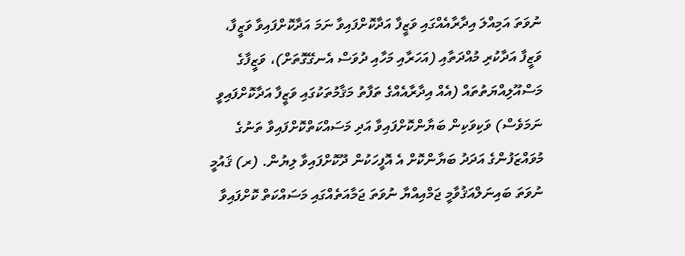ނުވަތަ އަމިއްލަ އިދާރާއެއްގައި ވަޒީފާ އަދާކޮށްފައިވާ ނަމަ އަދާކޮށްފައިވާ ވަޒީފާ، ވަޒީފާ އަދާކުރި މުއްދަތާއި (އަހަރާއި މަހާއި ދުވަސް އެނގޭގޮތަށް)، ވަޒީފާގެ މަސްއޫލިއްޔަތުތައް (އެއް އިދާރާއެއްގެ ތަފާތު މަޤާމުތަކުގައި ވަޒީފާ އަދާކޮށްފައިވީ ނަމަވެސް) ވަކިވަކިން ބަޔާންކޮށްފައިވާ އަދި މަސައްކަތްކޮށްފައިވާ ތަނުގެ މުވައްޒަފުންގެ އަދަދު ބަޔާންކޮށް އެ އޮފީހަކުން ދޫކޮށްފައިވާ ލިޔުން. (ރ) ޤައުމީ ނުވަތަ ބައިނަލްއަޤުވާމީ ޖަމްއިއްޔާ ނުވަތަ ޖަމާއަތެއްގައި މަސައްކަތް ކޮށްފައިވާ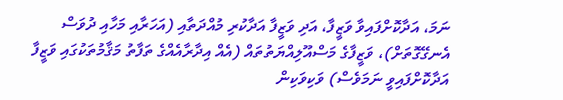ނަމަ، އަދާކޮށްފައިވާ ވަޒީފާ، އަދި ވަޒީފާ އަދާކުރި މުއްދަތާއި (އަހަރާއި މަހާއި ދުވަސް އެނގޭގޮތަށް)، ވަޒީފާގެ މަސްއޫލިއްޔަތުތައް (އެއް އިދާރާއެއްގެ ތަފާތު މަޤާމުތަކުގައި ވަޒީފާ އަދާކޮށްފައިވީ ނަމަވެސް) ވަކިވަކިން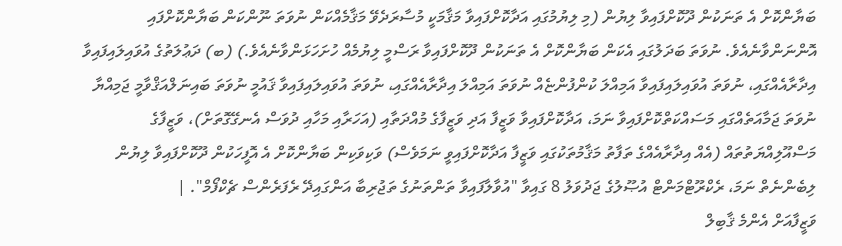ބަޔާންކޮށް އެ ތަނަކުން ދޫކޮށްފައިވާ ލިޔުން (މި ލިޔުމުގައި އަދާކޮށްފައިވާ މަޤާމަކީ މުސާރަދެވޭ މަޤާމެއްކަން ނުވަތަ ނޫންކަން ބަޔާންކޮށްފައި އޮންނަންވާނެއެވެ. ނުވަތަ ބަދަލުގައި އެކަން ބަޔާންކޮށް އެ ތަނަކުން ދޫކޮށްފައިވާ ރަސްމީ ލިޔުމެއް ހުށަހަޅަންވާނެއެވެ.) (ބ) ދަޢުލަތުގެ އުވައިލައިފައިވާ އިދާރާއެއްގައި، ނުވަތަ އުވައިލައިފައިވާ އަމިއްލަ ކުންފުންޏެއް ނުވަތަ އަމިއްލަ އިދާރާއެއްގައި، ނުވަތަ އުވައިލައިފައިވާ ޤައުމީ ނުވަތަ ބައިނަލްއަޤްވާމީ ޖަމިއްޔާ ނުވަތަ ޖަމާއަތެއްގައި މަސައްކަތްކޮށްފައިވާ ނަމަ، އަދާކޮށްފައިވާ ވަޒީފާ އަދި ވަޒީފާގެ މުއްދަތާއި (އަހަރާއި މަހާއި ދުވަސް އެނގޭގޮތަށް)، ވަޒީފާގެ މަސްއޫލިއްޔަތުތައް (އެއް އިދާރާއެއްގެ ތަފާތު މަޤާމުތަކުގައި ވަޒީފާ އަދާކޮށްފައިވީ ނަމަވެސް) ވަކިވަކިން ބަޔާންކޮށް އެ އޮފީހަކުން ދޫކޮށްފައިވާ ލިޔުން ލިބެންނެތް ނަމަ، ރެކްރޫޓްމަންޓް އުޞޫލުގެ ޖަދުވަލު 8 ގައިވާ "އުވާލާފައިވާ ތަންތަނުގެ ތަޖުރިބާ އަންގައިދޭ ރެފަރެންސް ޗެކްފޯމް". |
ވަޒީފާއަށް އެންމެ ޤާބިލް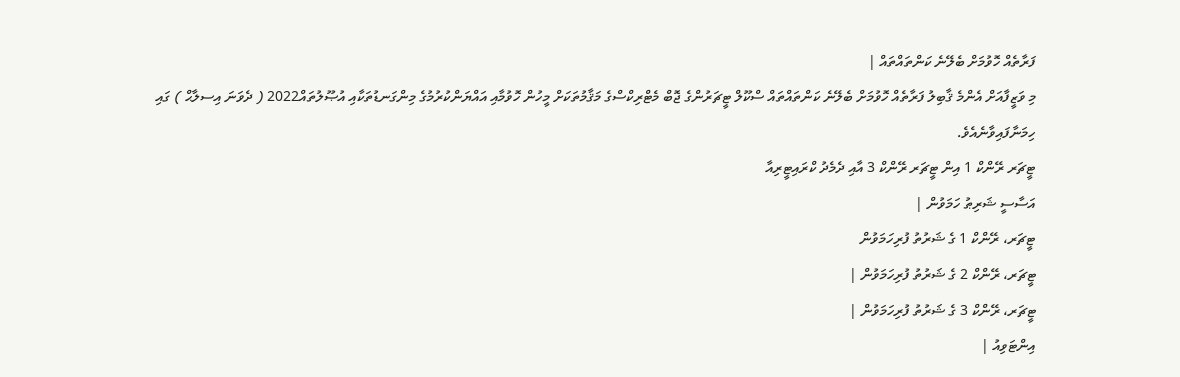ފަރާތެއް ހޮވުމަށް ބެލޭނެ ކަންތައްތައް |
މި ވަޒީފާއަށް އެންމެ ޤާބިލު ފަރާތެއް ހޮވުމަށް ބެލޭނެ ކަންތައްތައް ސްކޫލް ޓީޗަރުންގެ ޖޮބް މެޓްރިކްސްގެ މަޤާމުތަކަށް މީހުން ހޮވުމާއި އައްޔަންކުރުމުގެ މިންގަނޑުތަކާއި އުޞޫލުތައް2022 ( ދެވަނަ އިސލާޙް ) ގައި ހިމަނާފައިވާނެއެވެ.
ޓީޗަރ ރޭންކް 1 އިން ޓީޗަރ ރޭންކް 3 އާއި ދެމެދު ކްރައިޓީރިއާ
އަސާސީ ޝަރިޠު ހަމަވުން |
ޓީޗަރ، ރޭންކް 1 ގެ ޝަރުތު ފުރިހަމަވުން
ޓީޗަރ، ރޭންކް 2 ގެ ޝަރުތު ފުރިހަމަވުން |
ޓީޗަރ، ރޭންކް 3 ގެ ޝަރުތު ފުރިހަމަވުން |
އިންޓަވިއު |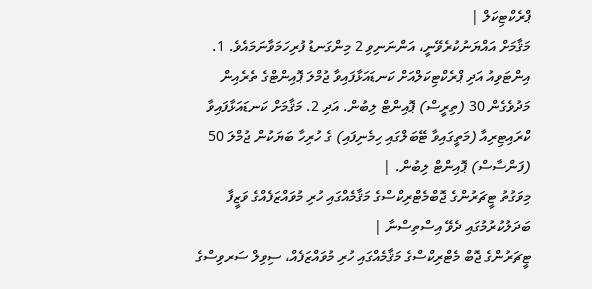ޕްރެކްޓިކަލް |
މަޤާމަށް އައްޔަނުކުރެވޭނީ، އަންނަނިވި 2 މިންގަނޑު ފުރިހަމަވާނަމައެވެ. 1. އިންޓަވިއު އަދި ޕްރެކްޓިކަލްއަށް ކަނޑައަޅާފައިވާ ޖުމްލަ ޕޮއިންޓްގެ ތެރެއިން މަދުވެގެން 30 (ތިރީސް) ޕޮއިންޓް ލިބުން. އަދި 2. މަޤާމަށް ކަނޑައަޅާފައިވާ ކްރައިޓިރިއާ (މަތީގައިވާ ޓޭބަލްގައި ހިމެނިފައި) ގެ ހުރިހާ ބަޔަކުން ޖުމްލަ 50 (ފަންސާސް) ޕޮއިންޓް ލިބުން. |
މިވަގުތު ޓީޗަރުންގެ ޖޮބްމެޓްރިކްސްގެ މަޤާމެއްގައި ހުރި މުވައްޒަފެއްގެ ވަޒީފާ ބަދަލުކުރުމުގައި ދެވޭ އިސްތިސްނާ |
ޓީޗަރުންގެ ޖޮބް މެޓްރިކްސްގެ މަޤާމެއްގައި ހުރި މުވައްޒަފެއް، ސިވިލް ސަރވިސްގެ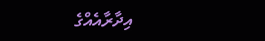އިދާރާއެއްގެ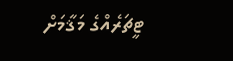ޓީޗަރެއްގެ މަޤާމަށް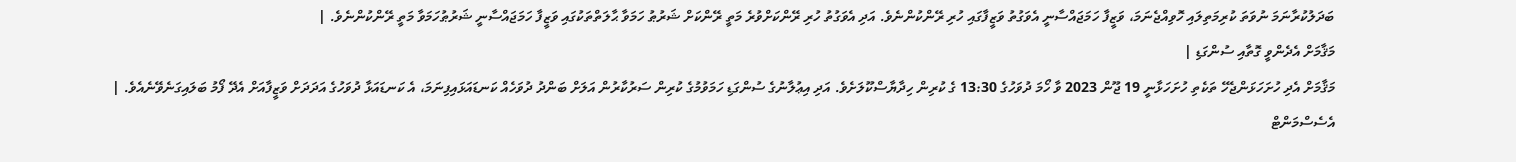ބަދަލުކުރާނަމަ ނުވަތަ ކުރިމަތިލައި ހޮވިއްޖެނަމަ، ވަޒީފާ ހަމަޖައްސާނީ އެވަގުތު ވަޒީފާގައި ހުރި ރޭންކުންނެވެ. އަދި އެވަގުތު ހުރި ރޭންކަށްވުރެ މަތީ ރޭންކަށް ޝަރުޠު ހަމަވާ ޙާލަތްތަކުގައި ވަޒީފާ ހަމަޖައްސާނީ ޝަރުޠުހަމަވާ މަތީ ރޭންކުންނެވެ. |
މަޤާމަށް އެދެންވީ ގޮތާއި ސުންގަޑި |
މަޤާމަށް އެދި ހުށަހަޅަންޖެހޭ ތަކެތި ހުށަހަޅާނީ 19 ޖޫން 2023 ވާ ހޯމަ ދުވަހުގެ 13:30 ގެ ކުރިން ހިދާޔާސްކޫލަށެވެ. އަދި އިޢުލާނުގެ ސުންގަޑި ހަމަވުމުގެ ކުރިން ސަރުކާރުން އަލަށް ބަންދު ދުވަހެއް ކަނޑައަޅައިފިނަމަ، އެ ކަނޑައަޅާ ދުވަހުގެ އަދަދަށް ވަޒީފާއަށް އެދޭ ފޯމު ބަލައިގަނެވޭނެއެވެ. |
އެސެސްމަންޓް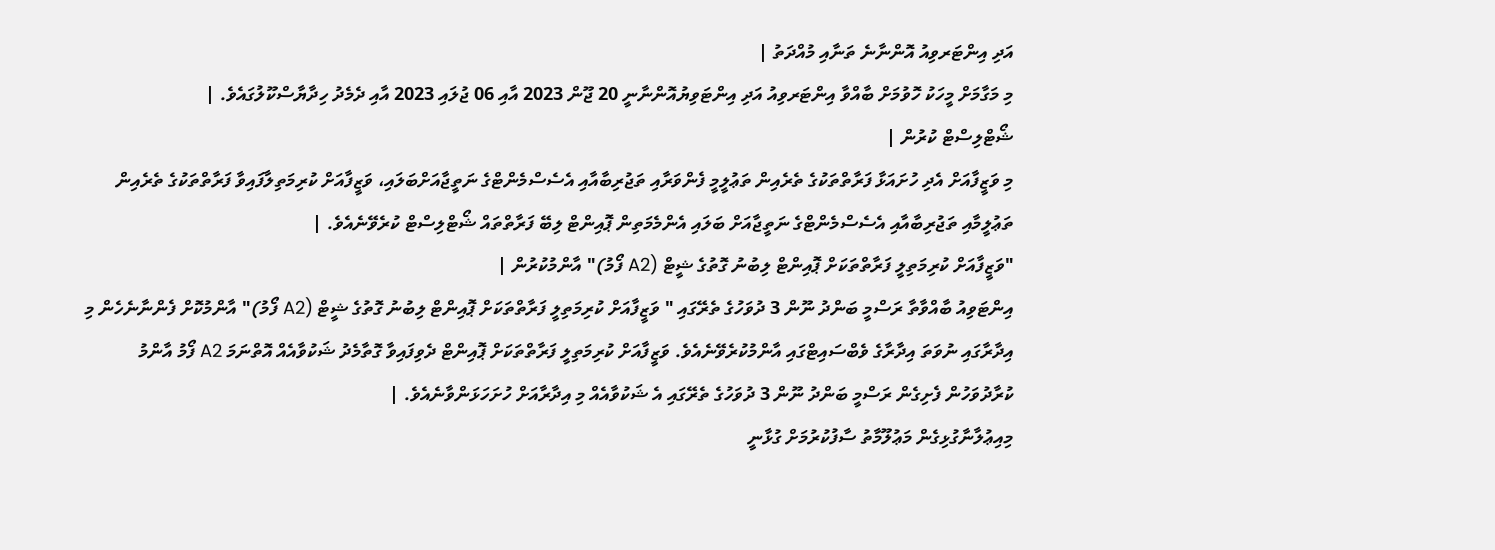އަދި އިންޓަރވިއު އޮންނާނެ ތަނާއި މުއްދަތު |
މި މަގާމަށް މީހަކު ހޮވުމަށް ބާއްވާ އިންޓަރވިއު އަދި އިންޓަވިޔުއޮންނާނީ 20 ޖޫން 2023 އާއި 06 ޖުލައި 2023 އާއި ދެމެދު ހިދާޔާސްކޫލުގައެވެ. |
ޝޯޓްލިސްޓް ކުރުން |
މި ވަޒީފާއަށް އެދި ހުށައަޅާ ފަރާތްތަކުގެ ތެރެއިން ތަޢުލީމީ ފެންވަރާއި ތަޖުރިބާއާއި އެސެސްމެންޓްގެ ނަތީޖާއަށްބަލައި، ވަޒީފާއަށް ކުރިމަތިލާފައިވާ ފަރާތްތަކުގެ ތެރެއިން ތަޢުލީމާއި ތަޖުރިބާއާއި އެސެސްމެންޓްގެ ނަތީޖާއަށް ބަލައި އެންމެމަތިން ޕޮއިންޓް ލިބޭ ފަރާތްތައް ޝޯޓްލިސްޓް ކުރެވޭނެއެވެ. |
"ވަޒީފާއަށް ކުރިމަތިލީ ފަރާތްތަކަށް ޕޮއިންޓް ލިބުނު ގޮތުގެ ޝީޓް (A2 ފޯމު)" އާންމުކުރުން |
އިންޓަވިއު ބާއްވާތާ ރަސްމީ ބަންދު ނޫން 3 ދުވަހުގެ ތެރޭގައި " ވަޒީފާއަށް ކުރިމަތިލީ ފަރާތްތަކަށް ޕޮއިންޓް ލިބުނު ގޮތުގެ ޝީޓް (A2 ފޯމު)" އާންމުކޮށް ފެންނާނެހެން މި އިދާރާގައި ނުވަތަ އިދާރާގެ ވެބްސައިޓްގައި އާންމުކުރެވޭނެއެވެ. ވަޒީފާއަށް ކުރިމަތިލީ ފަރާތްތަކަށް ޕޮއިންޓް ދެވިފައިވާ ގޮތާމެދު ޝަކުވާއެއް އޮތްނަމަ A2 ފޯމު އާންމު ކުރާދުވަހުން ފެށިގެން ރަސްމީ ބަންދު ނޫން 3 ދުވަހުގެ ތެރޭގައި އެ ޝަކުވާއެއް މި އިދާރާއަށް ހުށަހަޅަންވާނެއެވެ. |
މިއިޢުލާނާގުޅިގެން މަޢުލޫމާތު ސާފުކުރުމަށް ގުޅާނީ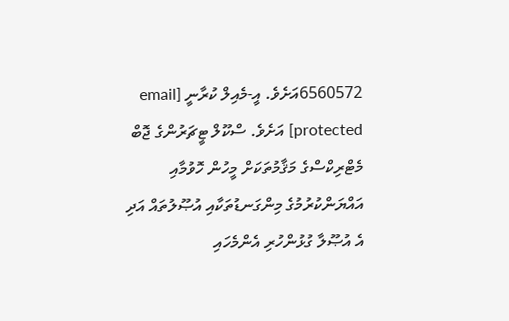6560572އަށެވެ. އީ-މެއިލް ކުރާނީ [email protected] އަށެވެ. ސްކޫލް ޓީޗަރުންގެ ޖޮބް މެޓްރިކްސްގެ މަޤާމުތަކަށް މީހުން ހޮވުމާއި އައްޔަންކުރުމުގެ މިންގަނޑުތަކާއި އުޞޫލުތައް އަދި އެ އުޞޫލާ ގުޅުންހުރި އެންމެހައި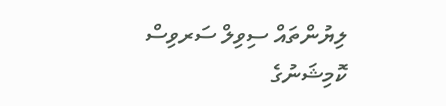ލިޔުންތައް ސިވިލް ސަރވިސް ކޮމިޝަނުގެ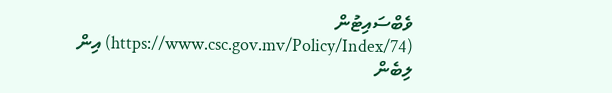ވެބްސައިޓުން (https://www.csc.gov.mv/Policy/Index/74) އިން ލިބެން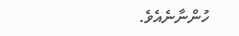ހުންނާނެއެވެ.